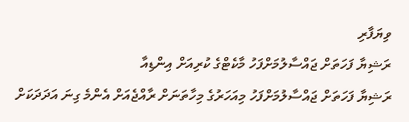ވިޔަފާރި
ރަޝިޔާ ފަހަތަށް ޖައްސާލުމަށްފަހު މާކެޓްގެ ކުރިއަށް އިންޑިއާ
ރަޝިޔާ ފަހަތަށް ޖައްސާލުމަށްފަހު މިއަހަރުގެ މިހާތަނަށް ރާއްޖެއަށް އެންމެ ގިނަ އަދަދަކަށް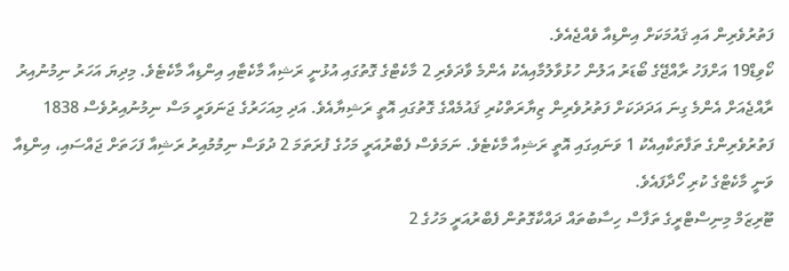ފަތުރުވެރިން އައި ޤައުމަކަށް އިންޑިއާ ވެއްޖެއެވެ.
ކޯވިޑް19 އަށްފަހު ރާއްޖޭގެ ބޯޑަރު އަލުން ހުޅުވާލުމާއިއެކު އެންމެ ވާދަވެރި 2 މާކެޓްގެ ގޮތުގައި އުޅުނީ ރަޝިއާ މާކެޓާއި އިންޑިއާ މާކެޓެވެ. މިދިޔަ އަހަރު ނިމުނުއިރު ރާއްޖެއަށް އެންމެ ގިނަ އަދަދަކަށް ފަތުރުވެރިން ޒިޔާރަތްކުރި ޤައުމެއްގެ ގޮތުގައި އޮތީ ރަޝިޔާއެވެ. އަދި މިއަހަރުގެ ޖަނަވަރީ މަސް ނިމުނުއިރުވެސް 1838 ފަތުރުވެރިންގެ ތަފާތަކާއިއެކު 1 ވަނައިގައި އޮތީ ރަޝިއާ މާކެޓެވެ. ނަމަވެސް ފެބްރުއަރީ މަހުގެ ފުރަތަމަ 2 ދުވަސް ނިމުމުއިރު ރަޝިއާ ފަހަތަށް ޖައްސައި، އިންޑިއާ ވަނީ މާކެޓްގެ ކުރި ހޯދާފައެވެ.
ޓޫރިޒަމް މިނިސްޓްރީގެ ތަފާސް ހިސާބުތައް ދައްކާގޮތުން ފެބްރުއަރީ މަހުގެ 2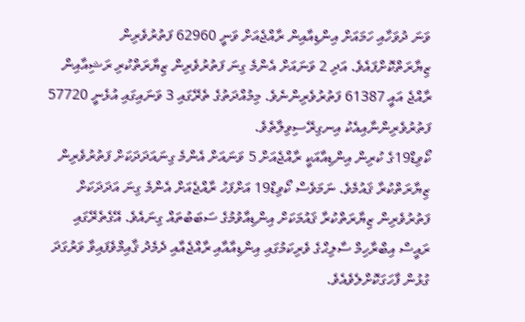ވަނަ ދުވަހާއި ހަމައަށް އިންޑިއާއިން ރާއްޖެއަށް ވަނީ 62960 ފަތުރުވެރިން ޒިޔާރަތްކޮށްފައެވެ. އަދި 2 ވަނައަށް އެންމެ ގިނަ ފަތުރުވެރިން ޒިޔާރަތްކުރި ރަޝިއާއިން ރާއްޖެ އައީ 61387 ފަތުރުވެރިންނެވެ. މިމުއްދަތުގެ ތެރޭގައި 3 ވަނައިގައި އުޅެނީ 57720 ފަތުރުވެރިންނާއިއެކު އިނގިރޭސިވިލާތެވެ.
ކޯވިޑް19ގެ ކުރިން އިންޑިއާއަކީ ރާއްޖެއަށް 5 ވަނައަށް އެންމެ ގިނައަދަދަކަށް ފަތުރުވެރިން ޒިޔާރަތްކުރާ ޤައުމެވެ. ނަމަވެސް ކޯވިޑް19 އަށްފަހު ރާއްޖެއަށް އެންމެ ގިނަ އަދަދަކަށް ފަތުރުވެރިން ޒިޔާރަތްކުރާ ޤައުމަކަށް އިންޑިއާވުމުގެ ސަބަބުތައް ގިނައެވެ. އޭގެތެރޭގައި ރައީސް އިބްރާހިމް ސާލިޙްގެ ވެރިކަމުގައި އިންޑިއާއާއި ރާއްޖެއާއި ދެމެދު ޤާއިމްވެފައިވާ ވަރުގަދަ ގުޅުން ފާހަގަކޮށްލެވެއެވެ.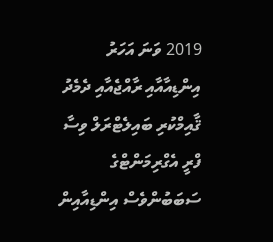2019 ވަނަ އަހަރު އިންޑިއާއާއި ރާއްޖެއާއި ދެމެދު ޤާއިމްކުރި ބައިލެޓްރަލް ވިސާ ފްރީ އެގްރިމަންޓްގެ ސަބަބުންވެސް އިންޑިއާއިން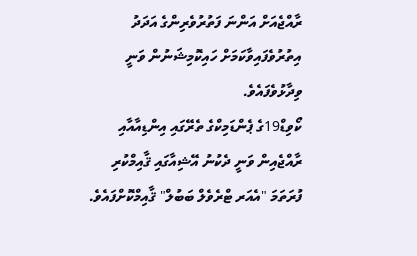ރާއްޖެއަށް އަންނަ ފަތުރުވެރިންގެ އަދަދު އިތުރުވެފައިވާކަމަށް ހައިކޮމިޝަނުން ވަނީ ވިދާޅުވެފައެވެ.
ކޯވިޑް19ގެ ޕެންޑަމިކްގެ ތެރޭގައި އިންޑިއާއާއި ރާއްޖެއިން ވަނީ ދެކުނު އޭޝިއާގައި ޤާއިމްކުރި ފުރަތަމަ "އެއަރ ޓްރެވެލް ބަބުލް" ޤާއިމްކޮށްފައެވެ.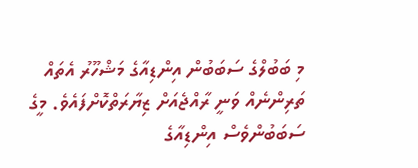މި ބަބުލްގެ ސަބަބުން އިންޑިއާގެ މަޝްހޫރު އެތައް ތަރިންނެއް ވަނީ ރާއްޖެއަށް ޒިޔާރަތްކޮށްފައެވެ. މީގެ ސަބަބުންވެސް އިންޑިއާގެ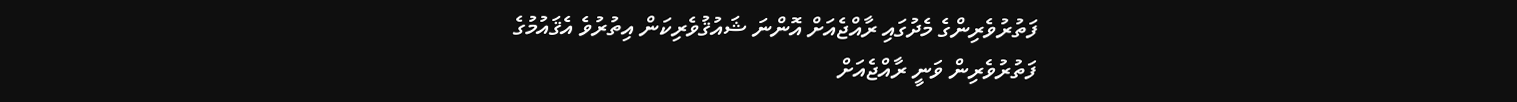ފަތުރުވެރިންގެ މެދުގައި ރާއްޖެއަށް އޮންނަ ޝައުޤުވެރިކަން އިތުރުވެ އެޤައުމުގެ ފަތުރުވެރިން ވަނީ ރާއްޖެއަށް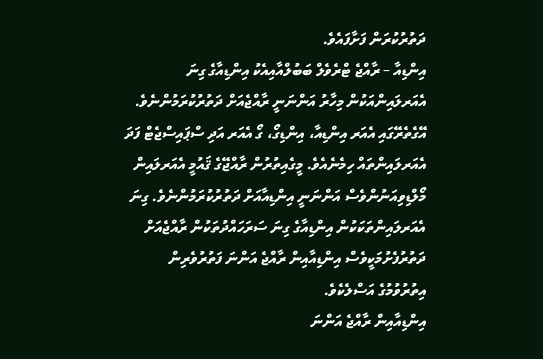ދަތުރުކުރަން ފަށާފައެވެ.
އިންޑިއާ – ރާއްޖެ ޓްރެވެލް ބަބުލްއާއިއެކު އިންޑިއާގެ ގިނަ އެއަރލައިންއަކުން މިހާރު އަންނަނީ ރާއްޖެއަށް ދަތުރުކުރަމުންނެވެ. އޭގެތެރޭގައި އެއަރ އިންޑިއާ، އިންޑިގޯ، ގޯ އެއަރ އަދި ސްޕައިސްޖެޓް ފަދަ އެއަރލައިންތައް ހިމެނެއެވެ. މީގެއިތުރުން ރާއްޖޭގެ ޤައުމީ އެއަރލައިން މޯލްޑިވިއަނުންވެސް އަންނަނީ އިންޑިއާއަށް ދަތުރުކުރަމުންނެވެ. ގިނަ އެއަރލައިންތަކަކުން އިންޑިއާގެ ގިނަ ސަރަހައްދުތަކުން ރާއްޖެއަށް ދަތުރުފެށުމަކީވެސް އިންޑިއާއިން ރާއްޖެ އަންނަ ފަތުރުވެރިން އިތުރުވުމުގެ އަސްލެކެވެ.
އިންޑިއާއިން ރާއްޖެ އަންނަ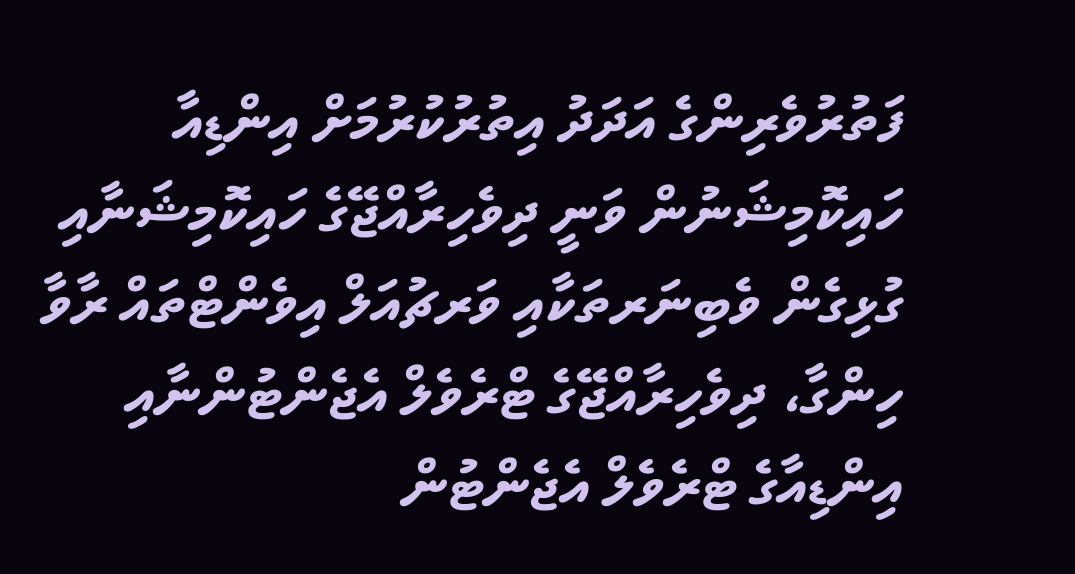ފަތުރުވެރިންގެ އަދަދު އިތުރުކުރުމަށް އިންޑިއާ ހައިކޮމިޝަނުން ވަނީ ދިވެހިރާއްޖޭގެ ހައިކޮމިޝަނާއި ގުޅިގެން ވެބިނަރތަކާއި ވަރޗުއަލް އިވެންޓްތައް ރާވާ ހިންގާ، ދިވެހިރާއްޖޭގެ ޓްރެވެލް އެޖެންޓުންނާއި އިންޑިއާގެ ޓްރެވެލް އެޖެންޓުން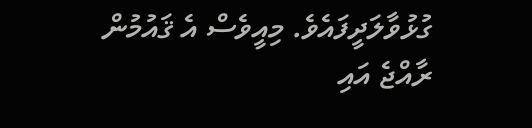ގުޅުވާލަދީފައެވެ. މިއީވެސް އެ ޤައުމުން ރާއްޖެ އައި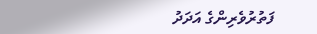ފަތުރުވެރިންގެ އަދަދު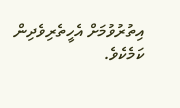އިތުރުވުމަށް އެހީތެރިވެދިން ކަމެކެވެ.